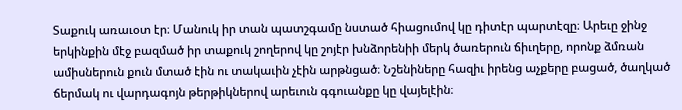Տաքուկ առաւօտ էր։ Մանուկ իր տան պատշգամը նստած հիացումով կը դիտէր պարտէզը։ Արեւը ջինջ երկինքին մէջ բազմած իր տաքուկ շողերով կը շոյէր խնձորենիի մերկ ծառերուն ճիւղերը, որոնք ձմռան ամիսներուն քուն մտած էին ու տակաւին չէին արթնցած։ Նշենիները հազիւ իրենց աչքերը բացած, ծաղկած ճերմակ ու վարդագոյն թերթիկներով արեւուն գգուանքը կը վայելէին։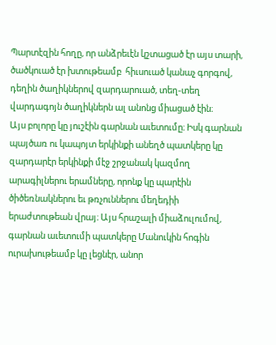Պարտէզին հողը, որ անձրեւէն կշտացած էր այս տարի, ծածկուած էր խտութեամբ  հիւսուած կանաչ գորգով, դեղին ծաղիկներով զարդարուած, տեղ-տեղ վարդագոյն ծաղիկներն ալ անոնց միացած էին։
Այս բոլորը կը յուշէին գարնան աւետումը։ Իսկ գարնան պայծառ ու կապոյտ երկինքի անեղծ պատկերը կը զարդարէր երկինքի մէջ շրջանակ կազմող արագիլներու երամները, որոնք կը պարէին ծիծեռնակներու եւ թռչուններու մեղեդիի երաժտութեան վրայ։ Այս հրաշալի միաձուլումով, գարնան աւետումի պատկերը Մանուկին հոգին ուրախութեամբ կը լեցնէր, անոր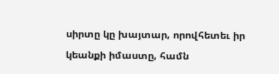սիրտը կը խայտար, որովհետեւ իր կեանքի իմաստը, համն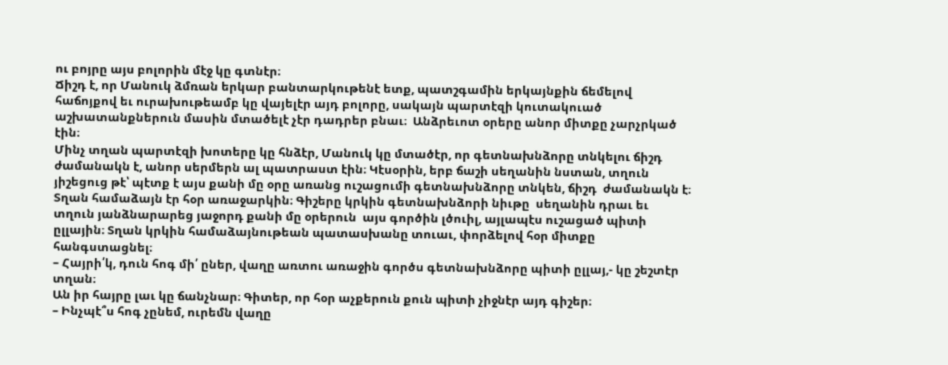ու բոյրը այս բոլորին մէջ կը գտնէր։
Ճիշդ է, որ Մանուկ ձմռան երկար բանտարկութենէ ետք, պատշգամին երկայնքին ճեմելով հաճոյքով եւ ուրախութեամբ կը վայելէր այդ բոլորը, սակայն պարտէզի կուտակուած աշխատանքներուն մասին մտածելէ չէր դադրեր բնաւ։  Անձրեւոտ օրերը անոր միտքը չարչրկած էին։
Մինչ տղան պարտէզի խոտերը կը հնձէր, Մանուկ կը մտածէր, որ գետնախնձորը տնկելու ճիշդ ժամանակն է, անոր սերմերն ալ պատրաստ էին։ Կէսօրին, երբ ճաշի սեղանին նստան, տղուն յիշեցուց թէ՝ պէտք է այս քանի մը օրը առանց ուշացումի գետնախնձորը տնկեն, ճիշդ  ժամանակն է։ Տղան համաձայն էր հօր առաջարկին։ Գիշերը կրկին գետնախնձորի նիւթը  սեղանին դրաւ եւ տղուն յանձնարարեց յաջորդ քանի մը օրերուն  այս գործին լծուիլ, այլապէս ուշացած պիտի ըլլային։ Տղան կրկին համաձայնութեան պատասխանը տուաւ, փորձելով հօր միտքը հանգստացնել։
– Հայրի՛կ, դուն հոգ մի՛ ըներ, վաղը առտու առաջին գործս գետնախնձորը պիտի ըլլայ,- կը շեշտէր տղան։
Ան իր հայրը լաւ կը ճանչնար։ Գիտեր, որ հօր աչքերուն քուն պիտի չիջնէր այդ գիշեր։
– Ինչպէ՞ս հոգ չընեմ, ուրեմն վաղը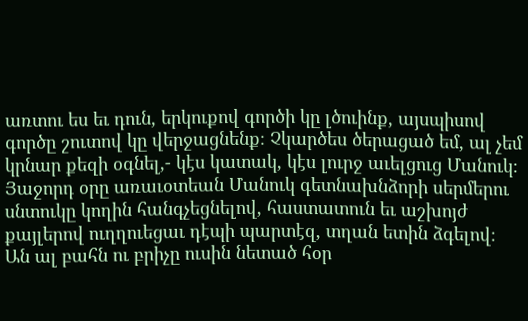առտու ես եւ դուն, երկուքով գործի կը լծուինք, այսպիսով գործը շուտով կը վերջացնենք։ Չկարծես ծերացած եմ, ալ չեմ կրնար քեզի օգնել,- կէս կատակ, կէս լուրջ աւելցուց Մանուկ։
Յաջորդ օրը առաւօտեան Մանուկ գետնախնձորի սերմերու սնտուկը կողին հանգչեցնելով, հաստատուն եւ աշխոյժ քայլերով ուղղուեցաւ դէպի պարտէզ, տղան ետին ձգելով։ Ան ալ բահն ու բրիչը ուսին նետած հօր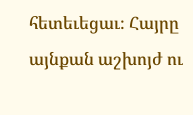հետեւեցաւ։ Հայրը այնքան աշխոյժ ու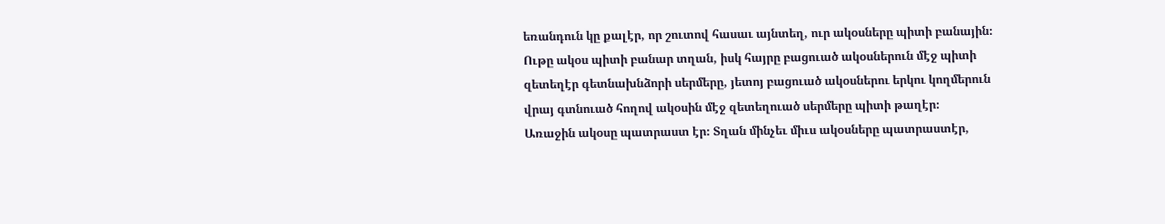եռանդուն կը քալէր, որ շուտով հասաւ այնտեղ, ուր ակօսները պիտի բանային։ Ութը ակօս պիտի բանար տղան, իսկ հայրը բացուած ակօսներուն մէջ պիտի զետեղէր գետնախնձորի սերմերը, յետոյ բացուած ակօսներու երկու կողմերուն վրայ գտնուած հողով ակօսին մէջ զետեղուած սերմերը պիտի թաղէր։
Առաջին ակօսը պատրաստ էր։ Տղան մինչեւ միւս ակօսները պատրաստէր,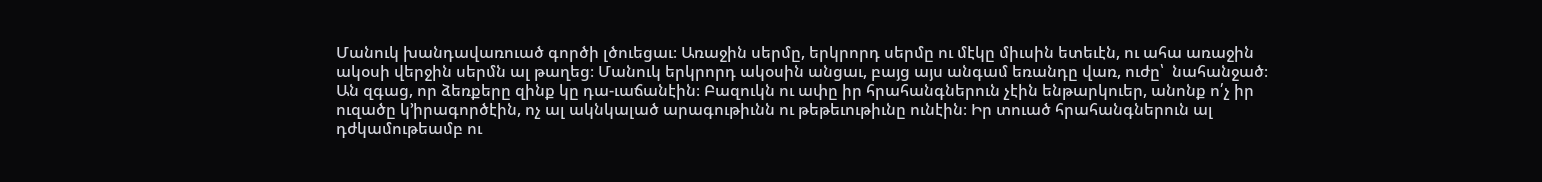Մանուկ խանդավառուած գործի լծուեցաւ։ Առաջին սերմը, երկրորդ սերմը ու մէկը միւսին ետեւէն, ու ահա առաջին ակօսի վերջին սերմն ալ թաղեց։ Մանուկ երկրորդ ակօսին անցաւ, բայց այս անգամ եռանդը վառ, ուժը՝  նահանջած։ Ան զգաց, որ ձեռքերը զինք կը դա-ւաճանէին։ Բազուկն ու ափը իր հրահանգներուն չէին ենթարկուեր, անոնք ո՛չ իր ուզածը կ’իրագործէին, ոչ ալ ակնկալած արագութիւնն ու թեթեւութիւնը ունէին։ Իր տուած հրահանգներուն ալ դժկամութեամբ ու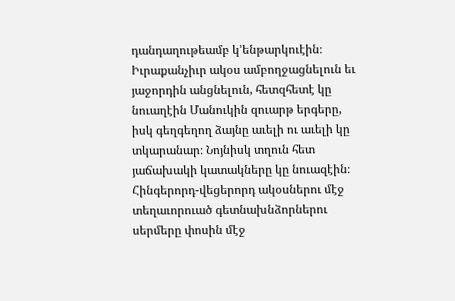դանդաղութեամբ կ’ենթարկուէին։
Իւրաքանչիւր ակօս ամբողջացնելուն եւ յաջորդին անցնելուն, հետզհետէ կը նուաղէին Մանուկին զուարթ երգերը, իսկ գեղգեղող ձայնը աւելի ու աւելի կը տկարանար։ Նոյնիսկ տղուն հետ յաճախակի կատակները կը նուազէին։
Հինգերորդ-վեցերորդ ակօսներու մէջ տեղաւորուած գետնախնձորներու սերմերը փոսին մէջ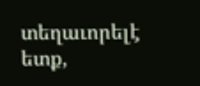տեղաւորելէ ետք,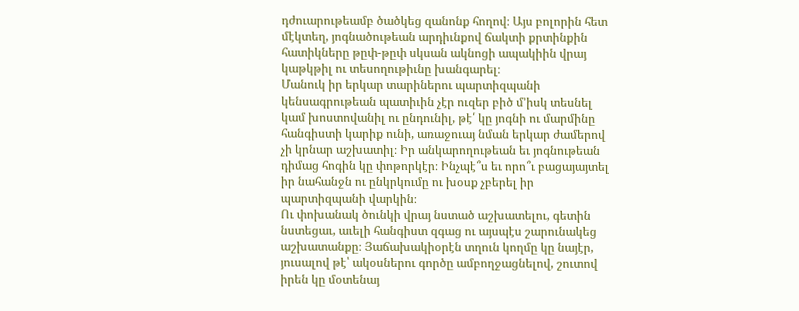դժուարութեամբ ծածկեց զանոնք հողով։ Այս բոլորին հետ մէկտեղ, յոգնածութեան արդիւնքով ճակտի քրտինքին հատիկները թըփ-թըփ սկսան ակնոցի ապակիին վրայ կաթկթիլ ու տեսողութիւնը խանգարել։
Մանուկ իր երկար տարիներու պարտիզպանի կենսագրութեան պատիւին չէր ուզեր բիծ մ’իսկ տեսնել կամ խոստովանիլ ու ընդունիլ, թէ՛ կը յոգնի ու մարմինը հանգիստի կարիք ունի, առաջուայ նման երկար ժամերով չի կրնար աշխատիլ։ Իր անկարողութեան եւ յոգնութեան դիմաց հոգին կը փոթորկէր։ Ինչպէ՞ս եւ որո՞ւ բացայայտել իր նահանջն ու ընկրկումը ու խօսք չբերել իր պարտիզպանի վարկին։
Ու փոխանակ ծունկի վրայ նստած աշխատելու, գետին նստեցաւ, աւելի հանգիստ զգաց ու այսպէս շարունակեց աշխատանքը։ Յաճախակիօրէն տղուն կողմը կը նայէր, յուսալով թէ՝ ակօսներու գործը ամբողջացնելով, շուտով իրեն կը մօտենայ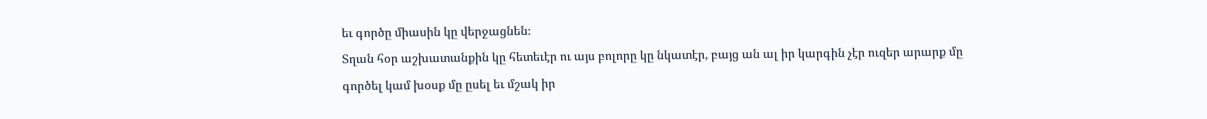եւ գործը միասին կը վերջացնեն։
Տղան հօր աշխատանքին կը հետեւէր ու այս բոլորը կը նկատէր, բայց ան ալ իր կարգին չէր ուզեր արարք մը գործել կամ խօսք մը ըսել եւ մշակ իր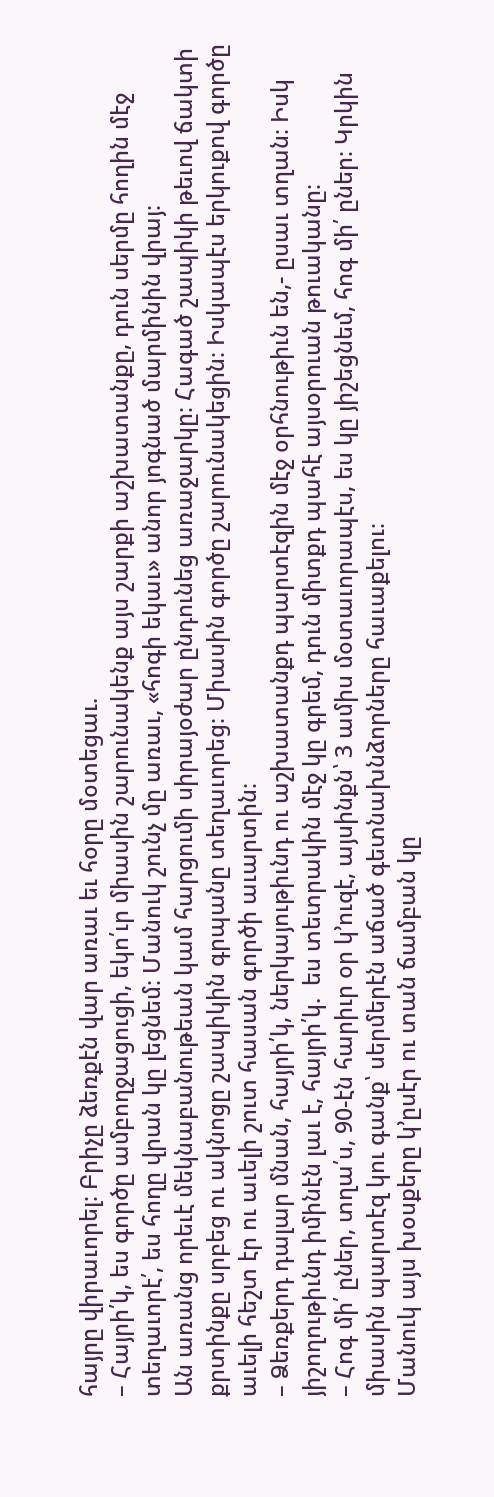հայրը վիրաւորել։ Բրիչը ձեռքէն վար առաւ եւ հօրը մօտեցաւ.
– Հայրի՛կ, ես գործը ամբողջացուցի, եկո՛ւր միասին շարունակենք այս շարքի աշխատանքը, դուն սերմը հողին մէջ տեղաւորէ՛, ես հողը վրան կը լեցնեմ։ Մանուկ շունչ մը առաւ, «հոգի եկաւ» անոր յոգնած մարմինին վրայ։
Ան առանց որեւէ մեկնաբանութեան կամ հարցումի սիրայօժար ընդունեց առաջարկը։ Հագած շապիկի թեւով ճակտի քրտինքը սրբեց ու ակնոցը շապիկին գրպանը տեղաւորեց։ Միասին գործը շարունակեցին։ Իսկապէս երկուքով գործը աւելի հեշտ էր ու աւելի շուտ հասան գործի աւարտին։
– Ձեռքերդ դալար մնան, հայրի՛կ, ներկայութիւնդ ու աշխատանքդ պարտէզին մէջ օրհնութիւն են,- ըսաւ տղան։ Իսկ յիշողութիւնդ իմինէն լաւ է, հայրի՛կ.  ես տետրակին մէջ կը գրեմ, դուն միտքդ պահէ այսօրուան թուականը։
– Հոգ մի՛ ըներ, տղա՛ս, 90-էն հարիւր օր կ’ուզէ, այսինքն՝ 3 ամիս մօտաւորապէս, ես կը յիշեցնեմ, հոգ մի՛ ըներ։ Կրկին միասին պարտէզ կու գանք՝ սերմերէն աճած գետնախնձորները հաւաքելու։
Մանուկ այս խօսքերը կ’ըսէր ու տան ճամբան կը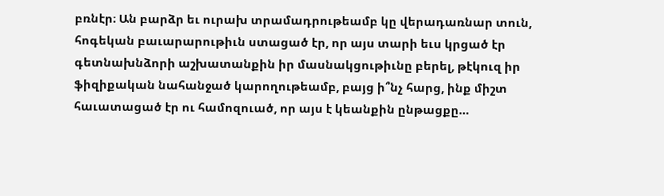բռնէր։ Ան բարձր եւ ուրախ տրամադրութեամբ կը վերադառնար տուն, հոգեկան բաւարարութիւն ստացած էր, որ այս տարի եւս կրցած էր գետնախնձորի աշխատանքին իր մասնակցութիւնը բերել, թէկուզ իր ֆիզիքական նահանջած կարողութեամբ, բայց ի՞նչ հարց, ինք միշտ հաւատացած էր ու համոզուած, որ այս է կեանքին ընթացքը…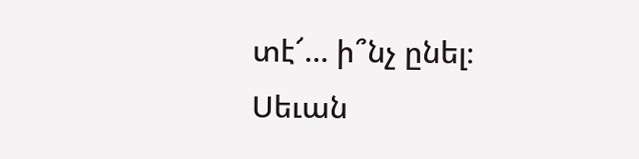տէ՜… ի՞նչ ընել։
Սեւան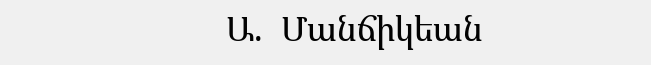Ա.  Մանճիկեան